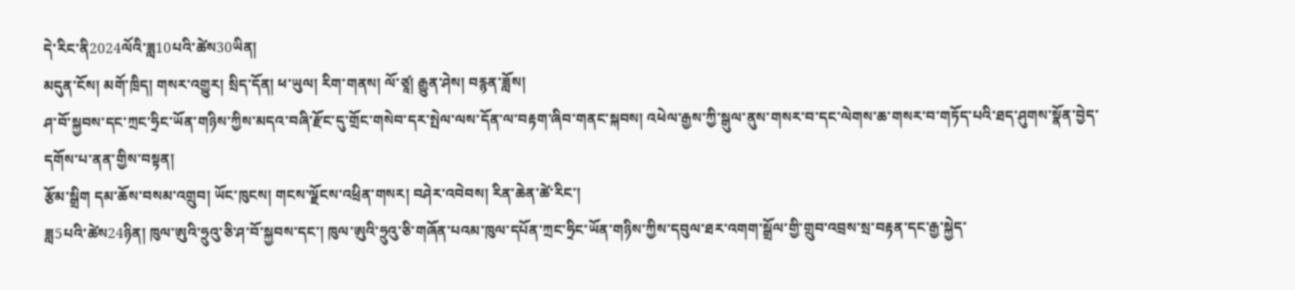དེ་རིང་ནི2024ལོའི་ཟླ10པའི་ཚེས30ཡིན།
མདུན་ངོས། མགོ་ཁྲིད། གསར་འགྱུར། སྲིད་དོན། ཕ་ཡུལ། རིག་གནས། ལོ་ཙཱ། རྒྱུན་ཤེས། བརྙན་ཟློས།
ཤ་བོ་སྐྱབས་དང་ཀྲང་ཧྲིང་ཡོན་གཉིས་ཀྱིས་མདའ་བཞི་རྫོང་དུ་གྲོང་གསེབ་དར་སྤེལ་ལས་དོན་ལ་བརྟག་ཞིབ་གནང་སྐབས། འཕེལ་རྒྱས་ཀྱི་སྒུལ་ནུས་གསར་བ་དང་ལེགས་ཆ་གསར་བ་གཏོད་པའི་ཐད་ཤུགས་སྣོན་བྱེད་དགོས་པ་ནན་གྱིས་བསྟན།
རྩོམ་སྒྲིག དམ་ཆོས་བསམ་འགྲུབ། ཡོང་ཁུངས། གངས་ལྗོངས་འཕྲིན་གསར། བཤེར་འབེབས། རིན་ཆེན་ཚེ་རིང་།
ཟླ5པའི་ཚེས24ཉིན། ཁུལ་ཨུའི་ཧྲུའུ་ཅི་ཤ་བོ་སྐྱབས་དང་། ཁུལ་ཨུའི་ཧྲུའུ་ཅི་གཞོན་པའམ་ཁུལ་དཔོན་ཀྲང་ཧྲིང་ཡོན་གཉིས་ཀྱིས་དབུལ་ཐར་འགག་སྒྲོལ་གྱི་གྲུབ་འབྲས་སྲ་བརྟན་དང་རྒྱ་སྐྱེད་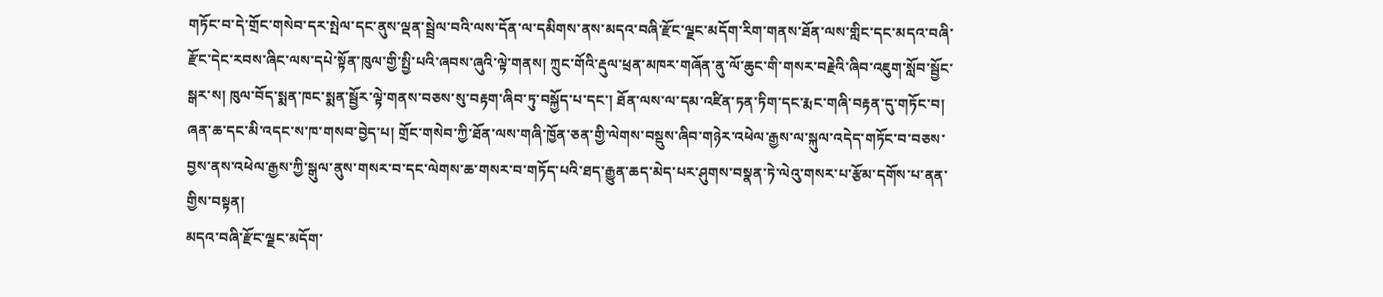གཏོང་བ་དེ་གྲོང་གསེབ་དར་སྤེལ་དང་ནུས་ལྡན་སྦྲེལ་བའི་ལས་དོན་ལ་དམིགས་ནས་མདའ་བཞི་རྫོང་ལྗང་མདོག་རིག་གནས་ཐོན་ལས་གླིང་དང་མདའ་བཞི་རྫོང་དེང་རབས་ཞིང་ལས་དཔེ་སྟོན་ཁུལ་གྱི་སྤྱི་པའི་ཞབས་ཞུའི་ལྟེ་གནས། ཀྲུང་གོའི་རྡུལ་ཕྲན་མཁར་གཞོན་ནུ་ལོ་ཆུང་གི་གསར་བརྗེའི་ཞིབ་འཇུག་སློབ་སྦྱོང་སྒར་ས། ཁུལ་བོད་སྨན་ཁང་སྨན་སྦྱོར་ལྟེ་གནས་བཅས་སུ་བརྟག་ཞིབ་ཏུ་བསྐྱོད་པ་དང་། ཐོན་ལས་ལ་དམ་འཛིན་ཏན་ཏིག་དང་རྨང་གཞི་བརྟན་དུ་གཏོང་བ། ཞན་ཆ་དང་མི་འདང་ས་ཁ་གསབ་བྱེད་པ། གྲོང་གསེབ་ཀྱི་ཐོན་ལས་གཞི་ཁྱོན་ཅན་གྱི་ལེགས་བསྡུས་ཞིབ་གཉེར་འཕེལ་རྒྱས་ལ་སྐུལ་འདེད་གཏོང་བ་བཅས་བྱས་ནས་འཕེལ་རྒྱས་ཀྱི་སྒུལ་ནུས་གསར་བ་དང་ལེགས་ཆ་གསར་བ་གཏོད་པའི་ཐད་རྒྱུན་ཆད་མེད་པར་ཤུགས་བསྣན་ཏེ་ལེའུ་གསར་པ་རྩོམ་དགོས་པ་ནན་གྱིས་བསྟན།
མདའ་བཞི་རྫོང་ལྗང་མདོག་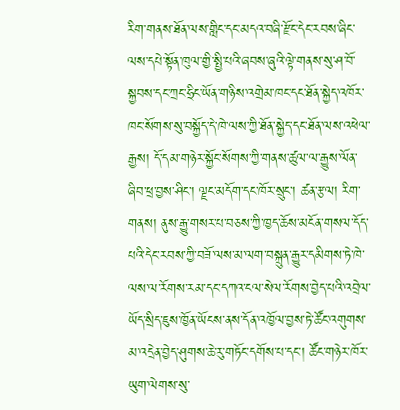རིག་གནས་ཐོན་ལས་གླིང་དང་མདའ་བཞི་རྫོང་དེང་རབས་ཞིང་ལས་དཔེ་སྟོན་ཁུལ་གྱི་སྤྱི་པའི་ཞབས་ཞུའི་ལྟེ་གནས་སུ་ཤ་བོ་སྐྱབས་དང་ཀྲང་ཧྲིང་ཡོན་གཉིས་འགྲེམ་ཁང་དང་ཐོན་སྐྱེད་འཁོར་ཁང་སོགས་སུ་བསྐྱོད་དེ་ཁེ་ལས་ཀྱི་ཐོན་སྐྱེད་དང་ཐོན་ལས་འཕེལ་རྒྱས། དོ་དམ་གཉེར་སྐྱོང་སོགས་ཀྱི་གནས་ཚུལ་ལ་རྒྱུས་ལོན་ཞིབ་ཕྲ་བྱས་ཤིང་། ལྗང་མདོག་དང་ཁོར་སྲུང་། ཚན་རྩལ། རིག་གནས། ནུས་རྒྱུ་གསར་པ་བཅས་ཀྱི་ཁྱད་ཆོས་མངོན་གསལ་དོད་པའི་དེང་རབས་ཀྱི་བཟོ་ལས་མ་ལག་བསྐྲུན་རྒྱུར་དམིགས་ཏེ་ཁེ་ལས་ལ་རོགས་རམ་དང་དཀའ་ངལ་སེལ་རོགས་བྱེད་པའི་འབྲེལ་ཡོད་སྲིད་ཇུས་ཁྱོན་ཡོངས་ནས་དོན་འཁྱོལ་བྱས་ཏེ་ཚོང་འགུགས་མ་འདྲེན་བྱེད་ཤུགས་ཆེ་རུ་གཏོང་དགོས་པ་དང་། ཚོང་གཉེར་ཁོར་ཡུག་ལེགས་སུ་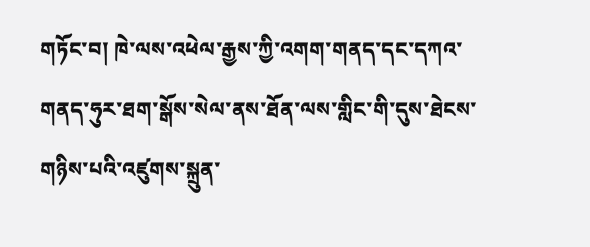གཏོང་བ། ཁེ་ལས་འཕེལ་རྒྱས་ཀྱི་འགག་གནད་དང་དཀའ་གནད་ཧུར་ཐག་སྒོས་སེལ་ནས་ཐོན་ལས་གླིང་གི་དུས་ཐེངས་གཉིས་པའི་འཛུགས་སྐྲུན་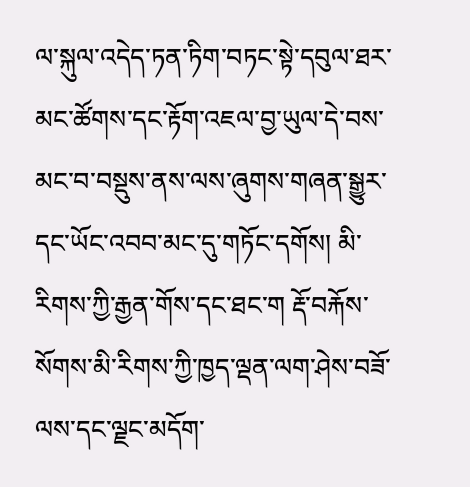ལ་སྐུལ་འདེད་ཏན་ཏིག་བཏང་སྟེ་དབུལ་ཐར་མང་ཚོགས་དང་རྟོག་འཇལ་བྱ་ཡུལ་དེ་བས་མང་བ་བསྡུས་ནས་ལས་ཞུགས་གཞན་སྒྱུར་དང་ཡོང་འབབ་མང་དུ་གཏོང་དགོས། མི་རིགས་ཀྱི་རྒྱན་གོས་དང་ཐང་ག རྡོ་བརྐོས་སོགས་མི་རིགས་ཀྱི་ཁྱད་ལྡན་ལག་ཤེས་བཟོ་ལས་དང་ལྗང་མདོག་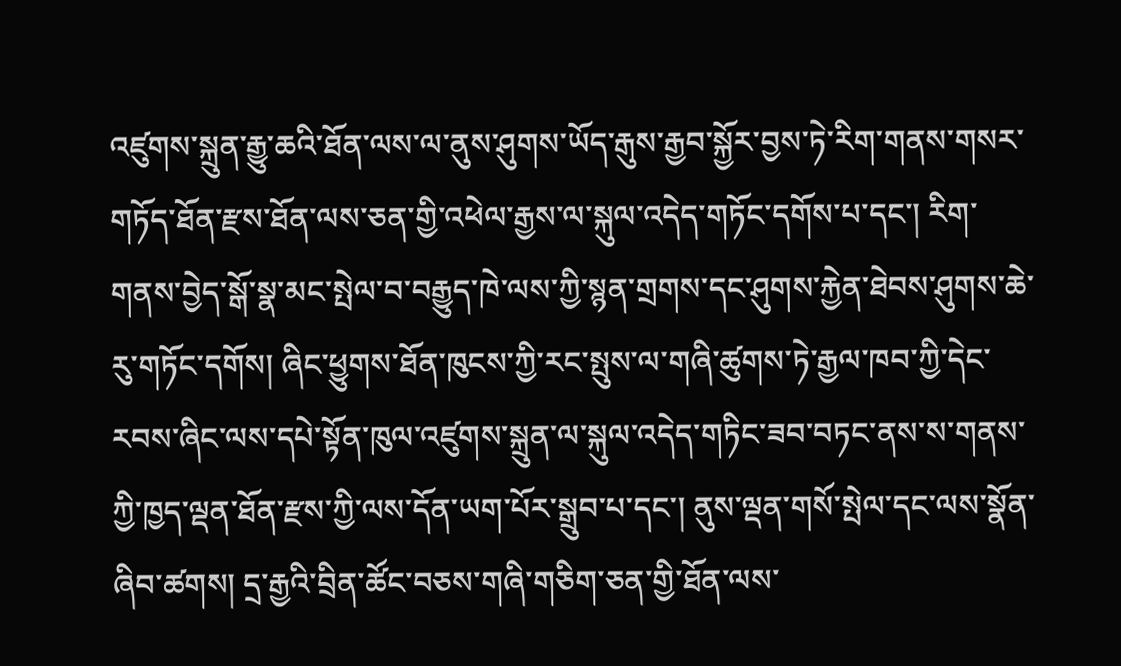འཛུགས་སྐྲུན་རྒྱུ་ཆའི་ཐོན་ལས་ལ་ནུས་ཤུགས་ཡོད་རྒུས་རྒྱབ་སྐྱོར་བྱས་ཏེ་རིག་གནས་གསར་གཏོད་ཐོན་རྫས་ཐོན་ལས་ཅན་གྱི་འཕེལ་རྒྱས་ལ་སྐུལ་འདེད་གཏོང་དགོས་པ་དང་། རིག་གནས་བྱེད་སྒོ་སྣ་མང་སྤེལ་བ་བརྒྱུད་ཁེ་ལས་ཀྱི་སྙན་གྲགས་དང་ཤུགས་རྐྱེན་ཐེབས་ཤུགས་ཆེ་རུ་གཏོང་དགོས། ཞིང་ཕྱུགས་ཐོན་ཁུངས་ཀྱི་རང་སྤུས་ལ་གཞི་ཚུགས་ཏེ་རྒྱལ་ཁབ་ཀྱི་དེང་རབས་ཞིང་ལས་དཔེ་སྟོན་ཁུལ་འཛུགས་སྐྲུན་ལ་སྐུལ་འདེད་གཏིང་ཟབ་བཏང་ནས་ས་གནས་ཀྱི་ཁྱད་ལྡན་ཐོན་རྫས་ཀྱི་ལས་དོན་ཡག་པོར་སྒྲུབ་པ་དང་། ནུས་ལྡན་གསོ་སྤེལ་དང་ལས་སྣོན་ཞིབ་ཚགས། དྲ་རྒྱའི་བྲིན་ཚོང་བཅས་གཞི་གཅིག་ཅན་གྱི་ཐོན་ལས་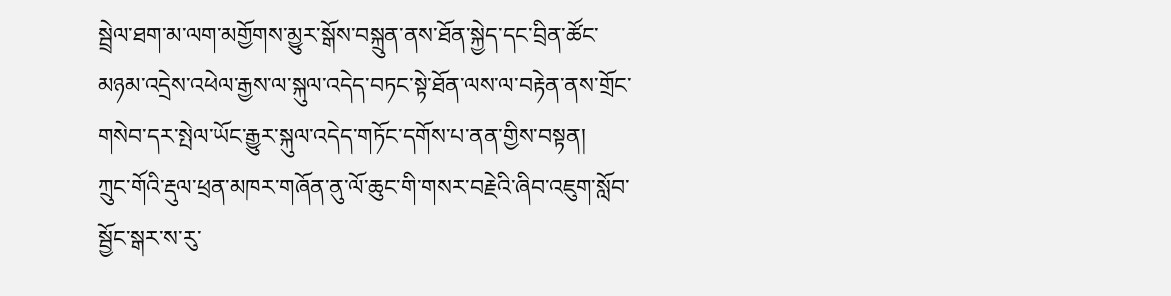སྦྲེལ་ཐག་མ་ལག་མགྱོགས་མྱུར་སྒོས་བསྐྲུན་ནས་ཐོན་སྐྱེད་དང་བྲིན་ཚོང་མཉམ་འདྲེས་འཕེལ་རྒྱས་ལ་སྐུལ་འདེད་བཏང་སྟེ་ཐོན་ལས་ལ་བརྟེན་ནས་གྲོང་གསེབ་དར་སྤེལ་ཡོང་རྒྱུར་སྐུལ་འདེད་གཏོང་དགོས་པ་ནན་གྱིས་བསྟན།
ཀྲུང་གོའི་རྡུལ་ཕྲན་མཁར་གཞོན་ནུ་ལོ་ཆུང་གི་གསར་བརྗེའི་ཞིབ་འཇུག་སློབ་སྦྱོང་སྒར་ས་རུ་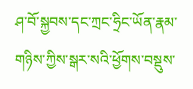ཤ་བོ་སྐྱབས་དང་ཀྲང་ཧྲིང་ཡོན་རྣམ་གཉིས་ཀྱིས་སྒར་སའི་ཕྱོགས་བསྡུས་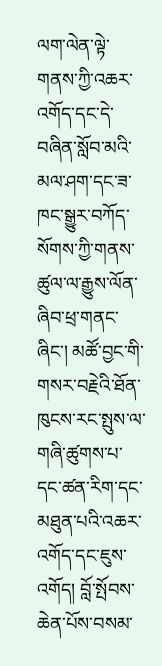ལག་ལེན་ལྟེ་གནས་ཀྱི་འཆར་འགོད་དང་དེ་བཞིན་སློབ་མའི་མལ་ཤག་དང་ཟ་ཁང་སྒྱུར་བཀོད་སོགས་ཀྱི་གནས་ཚུལ་ལ་རྒྱུས་ལོན་ཞིབ་ཕྲ་གནང་ཞིང་། མཚོ་བྱང་གི་གསར་བརྗེའི་ཐོན་ཁུངས་རང་སྤུས་ལ་གཞི་ཚུགས་པ་དང་ཚན་རིག་དང་མཐུན་པའི་འཆར་འགོད་དང་ཇུས་འགོད། བློ་སྤོབས་ཆེན་པོས་བསམ་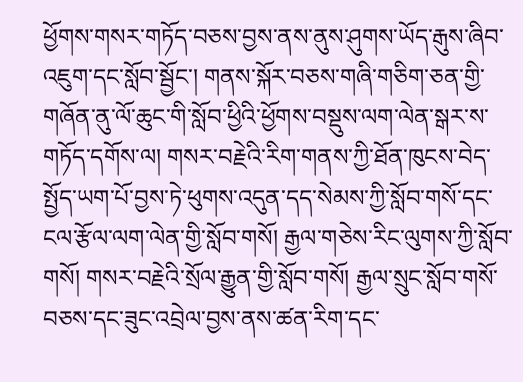ཕྱོགས་གསར་གཏོད་བཅས་བྱས་ནས་ནུས་ཤུགས་ཡོད་རྒུས་ཞིབ་འཇུག་དང་སློབ་སྦྱོང་། གནས་སྐོར་བཅས་གཞི་གཅིག་ཅན་གྱི་གཞོན་ནུ་ལོ་ཆུང་གི་སློབ་ཕྱིའི་ཕྱོགས་བསྡུས་ལག་ལེན་སྒར་ས་གཏོད་དགོས་ལ། གསར་བརྗེའི་རིག་གནས་ཀྱི་ཐོན་ཁུངས་བེད་སྤྱོད་ཡག་པོ་བྱས་ཏེ་ཕུགས་འདུན་དད་སེམས་ཀྱི་སློབ་གསོ་དང་ངལ་རྩོལ་ལག་ལེན་གྱི་སློབ་གསོ། རྒྱལ་གཅེས་རིང་ལུགས་ཀྱི་སློབ་གསོ། གསར་བརྗེའི་སྲོལ་རྒྱུན་གྱི་སློབ་གསོ། རྒྱལ་སྲུང་སློབ་གསོ་བཅས་དང་ཟུང་འབྲེལ་བྱས་ནས་ཚན་རིག་དང་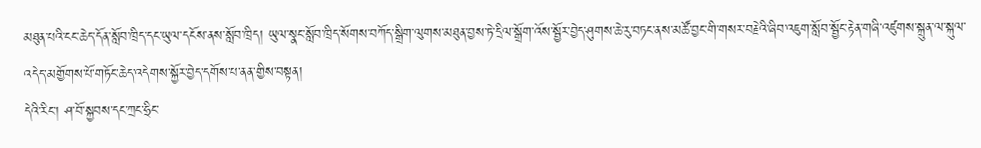མཐུན་པའི་ངང་ཆེད་དོན་སློབ་ཁྲིད་དང་ཡུལ་དངོས་ནས་སློབ་ཁྲིད། ཡུལ་སྣང་སློབ་ཁྲིད་སོགས་བཀོད་སྒྲིག་ལུགས་མཐུན་བྱས་ཏེ་དྲིལ་སྒྲོག་འོས་སྦྱོར་བྱེད་ཤུགས་ཆེ་རུ་བཏང་ནས་མཚོ་བྱང་གི་གསར་བརྗེའི་ཞིབ་འཇུག་སློབ་སྦྱོང་རྟེན་གཞི་འཛུགས་སྐྲུན་ལ་སྐུལ་འདེད་མགྱོགས་པོ་གཏོང་ཆེད་འདེགས་སྐྱོར་བྱེད་དགོས་པ་ནན་གྱིས་བསྟན།
དེའི་རིང་། ཤ་བོ་སྐྱབས་དང་ཀྲང་ཧྲིང་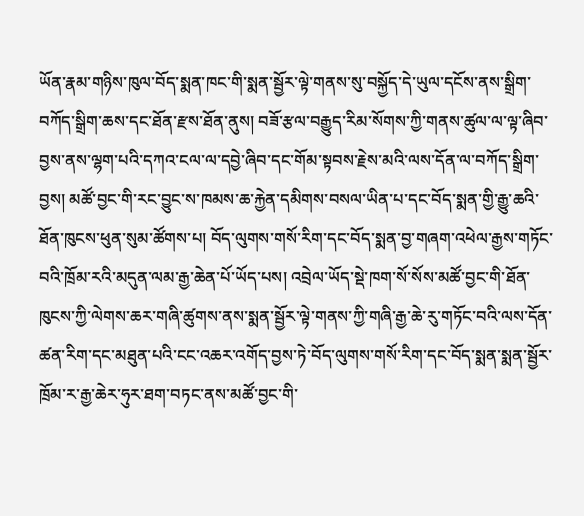ཡོན་རྣམ་གཉིས་ཁུལ་བོད་སྨན་ཁང་གི་སྨན་སྦྱོར་ལྟེ་གནས་སུ་བསྐྱོད་དེ་ཡུལ་དངོས་ནས་སྒྲིག་བཀོད་སྒྲིག་ཆས་དང་ཐོན་རྫས་ཐོན་ནུས། བཟོ་རྩལ་བརྒྱུད་རིམ་སོགས་ཀྱི་གནས་ཚུལ་ལ་ལྟ་ཞིབ་བྱས་ནས་ལྷག་པའི་དཀའ་ངལ་ལ་དབྱེ་ཞིབ་དང་གོམ་སྟབས་རྗེས་མའི་ལས་དོན་ལ་བཀོད་སྒྲིག་བྱས། མཚོ་བྱང་གི་རང་བྱུང་ས་ཁམས་ཆ་རྐྱེན་དམིགས་བསལ་ཡིན་པ་དང་བོད་སྨན་གྱི་རྒྱུ་ཆའི་ཐོན་ཁུངས་ཕུན་སུམ་ཚོགས་པ། བོད་ལུགས་གསོ་རིག་དང་བོད་སྨན་བྱ་གཞག་འཕེལ་རྒྱས་གཏོང་བའི་ཁྲོམ་རའི་མདུན་ལམ་རྒྱ་ཆེན་པོ་ཡོད་པས། འབྲེལ་ཡོད་སྡེ་ཁག་སོ་སོས་མཚོ་བྱང་གི་ཐོན་ཁུངས་ཀྱི་ལེགས་ཆར་གཞི་ཚུགས་ནས་སྨན་སྦྱོར་ལྟེ་གནས་ཀྱི་གཞི་རྒྱ་ཆེ་རུ་གཏོང་བའི་ལས་དོན་ཚན་རིག་དང་མཐུན་པའི་ངང་འཆར་འགོད་བྱས་ཏེ་བོད་ལུགས་གསོ་རིག་དང་བོད་སྨན་སྨན་སྦྱོར་ཁྲོམ་ར་རྒྱ་ཆེར་ཧུར་ཐག་བཏང་ནས་མཚོ་བྱང་གི་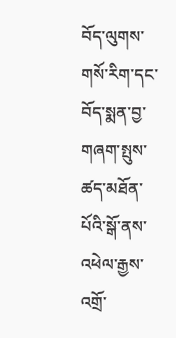བོད་ལུགས་གསོ་རིག་དང་བོད་སྨན་བྱ་གཞག་སྤུས་ཚད་མཐོན་པོའི་སྒོ་ནས་འཕེལ་རྒྱས་འགྲོ་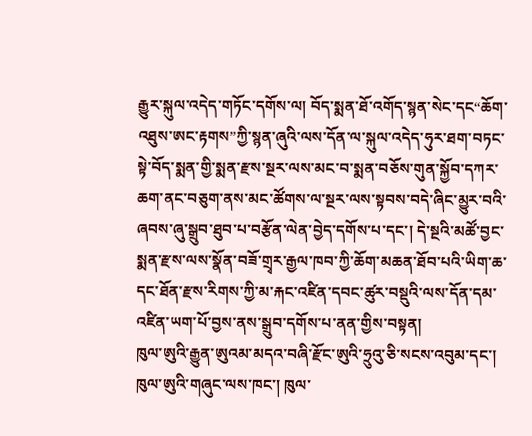རྒྱུར་སྐུལ་འདེད་གཏོང་དགོས་ལ། བོད་སྨན་ཐོ་འགོད་སྙན་སེང་དང“ཆོག་འཐུས་ཨང་རྟགས”ཀྱི་སྙན་ཞུའི་ལས་དོན་ལ་སྐུལ་འདེད་ཧུར་ཐག་བཏང་སྟེ་བོད་སྨན་གྱི་སྨན་རྫས་སྔར་ལས་མང་བ་སྨན་བཅོས་གུན་སྐྱོབ་དཀར་ཆག་ནང་བཅུག་ནས་མང་ཚོགས་ལ་སྔར་ལས་སྟབས་བདེ་ཞིང་མྱུར་བའི་ཞབས་ཞུ་སྒྲུབ་ཐུབ་པ་བརྩོན་ལེན་བྱེད་དགོས་པ་དང་། དེ་སྔའི་མཚོ་བྱང་སྨན་རྫས་ལས་སྣོན་བཟོ་གྲྭར་རྒྱལ་ཁབ་ཀྱི་ཆོག་མཆན་ཐོབ་པའི་ཡིག་ཆ་དང་ཐོན་རྫས་རིགས་ཀྱི་མ་རྐང་འཛིན་དབང་ཚུར་བསྡུའི་ལས་དོན་དམ་འཛིན་ཡག་པོ་བྱས་ནས་སྒྲུབ་དགོས་པ་ནན་གྱིས་བསྟན།
ཁུལ་ཨུའི་རྒྱུན་ཨུའམ་མདའ་བཞི་རྫོང་ཨུའི་ཧྲུའུ་ཅི་སངས་འབུམ་དང་། ཁུལ་ཨུའི་གཞུང་ལས་ཁང་། ཁུལ་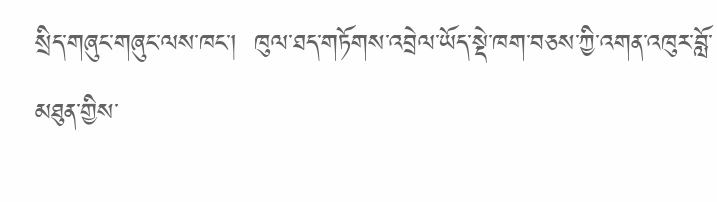སྲིད་གཞུང་གཞུང་ལས་ཁང་།  ཁུལ་ཐད་གཏོགས་འབྲེལ་ཡོད་སྡེ་ཁག་བཅས་ཀྱི་འགན་འཁུར་བློ་མཐུན་གྱིས་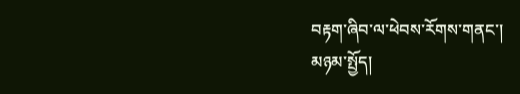བརྟག་ཞིབ་ལ་ཕེབས་རོགས་གནང་།
མཉམ་སྤྱོད།